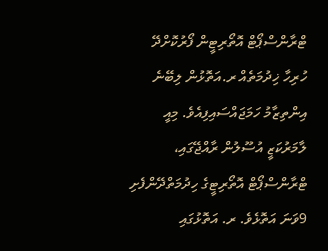ޓްރާންސްޕޯޓް އޮތޯރިޓީން ފޯރުކޮށްދޭ ހުރިހާ ޚިދުމަތެއް ރ.އަތޮޅުން ލިބޭނެ އިންތިޒާމު ހަމަޖައްސައިފިއެވެ. މިއީ ލާމަރުކަޒީ އުސޫލުން ރާއްޖޭގައި، ޓްރާންސްޕޯޓް އޮތޯރިޓީގެ ހިދުމަތްދޭންފެށި 9ވަނަ އަތޮޅެވެ. ރ. އަތޮޅުގައި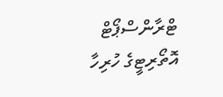ޓްރާންސްޕޯޓް އޮތޯރިޓީގެ ހުރިހާ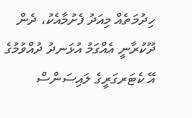ހިދުމަތެއް މިއަދު ފެށުމާއެކު، ދެން ދޫކުރާނީ އެއްގަމު އުޅަނދު ދުއްވުމުގެ އޭ ކެޓަރގަރީގެ ލައިސަންސް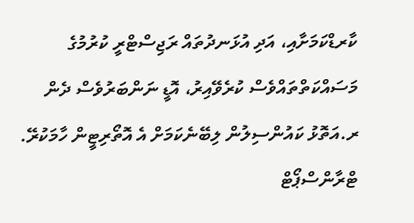ކާރޑްކަމަށާއި، އަދި އުޅަނދުތައް ރަޖިސްޓްރީ ކުރުމުގެ މަސައްކަތްތައްވެސް ކުރެވޭއިރު، އޮޑީ ނަންބަރުވެސް ދެން ރ.އަތޮޅު ކައުންސިލުން ލިބޭނެކަމަށް އެ އޮތޯރިޓީން ހާމަކުރޭ. ޓްރާންސްޕޯޓް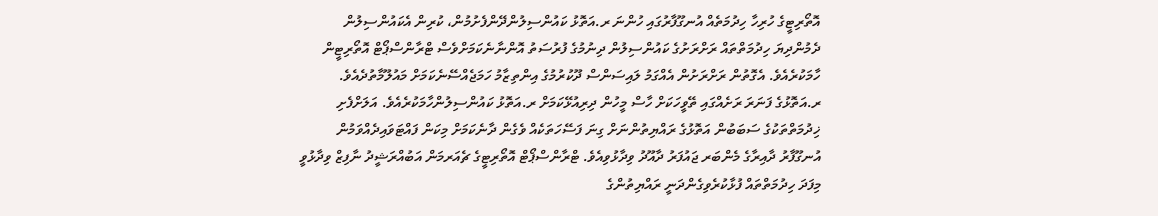އޮތޯރިޓީގެ ހުރިހާ ހިދުމަތެއް އުނގޫފާރުގައި ހުންނަ ރ.އަތޮޅު ކައުންސިލުންދޭންފެށުމުން، ކުރިން އެކައުންސިލުން ދެމުންދިޔަ ހިދުމަތްތައް ރަށްރަށުގެ ކައުންސިލުން ދިނުމުގެ ފުރުސަތު އޮންނާނެކަމަށްވެސް ޓްރާންސްޕޯޓް އޮތޯރިޓީން ހާމަކުރެއެވެ. އެގޮތުން ރަށްރަށުން އެއްގަމު ލައިސަންސް ދޫކުރުމުގެ އިންތިޒާމު ހަމަޖެއްސޭނެކަމަށް މައުލޫމާތުދެއެވެ. ރ.އަތޮޅުގެ ފަނަރަ ރަށެއްގައި ތޭވީހަކަށް ހާސް މީހުން ދިރިއުޅޭކަމަށް ރ.އަތޮޅު ކައުންސިލުންހާމަކުރެއެވެ. އަލަށްފެށި ޚިދުމަތްތަކުގެ ސަބަބުން އަތޮޅުގެ ރައްޔިތުންނަށް ގިނަ ފަސޭހަތަކެއް ވެގެން ދާނެކަމަށް މިކަން ފައްޓަވައިދެއްވަމުން އުނގޫފާރު ދާއިރާގެ މެންބަރ ޖައުފަރު ދާއޫދު ވިދާޅުވިއެވެ. ޓްރާންސްޕޯޓް އޮތޯރިޓީގެ ޗެއަރމަން އަބުއްރަޝީދު ނާފިޒް ވިދާޅުވީ މިފަދަ ހިދުމަތްތައް ފުޅާކުރެވިގެންދަނީ ރައްޔިތުންގެ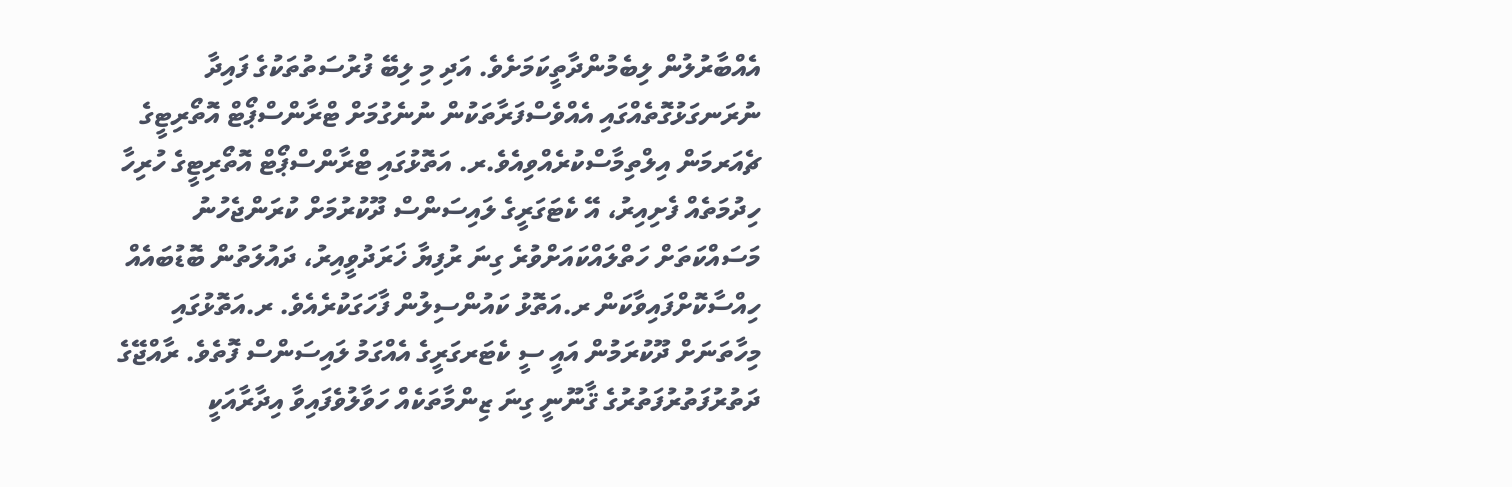އެއްބާރުލުން ލިބެމުންދާތީކަމަށެވެ. އަދި މި ލިބޭ ފުރުސަތުތަކުގެ ފައިދާ ނުރަނގަޅުގޮތެއްގައި އެއްވެސްފަރާތަކުން ނުނެގުމަށް ޓްރާންސްޕޯޓް އޮތޯރިޓީގެ ޗެއަރމަން އިލްތިމާސްކުރެއްވިއެވެ.ރ. އަތޮޅުގައި ޓްރާންސްޕޯޓް އޮތޯރިޓީގެ ހުރިހާ ހިދުމަތެއް ފެށިއިރު، އޭ ކެޓަގަރީގެ ލައިސަންސް ދޫކުރުމަށް ކުރަންޖެހުނު މަސައްކަތަށް ހަތްލައްކައަށްވުރެ ގިނަ ރުފިޔާ ޚަރަދުވީއިރު، ދައުލަތުން ބޮޑުބައެއް ހިއްސާކޮށްފައިވާކަން ރ.އަތޮޅު ކައުންސިލުން ފާހަގަކުރެއެވެ. ރ.އަތޮޅުގައި މިހާތަނަށް ދޫކުރަމުން އައީ ސީ ކެޓަރގަރީގެ އެއްގަމު ލައިސަންސް ފޮތެވެ. ރާއްޖޭގެ ދަތުރުފަތުރުފަތުރުގެ ޤާނޫނީ ގިނަ ޒިންމާތަކެއް ހަވާލުވެފައިވާ އިދާރާއަކީ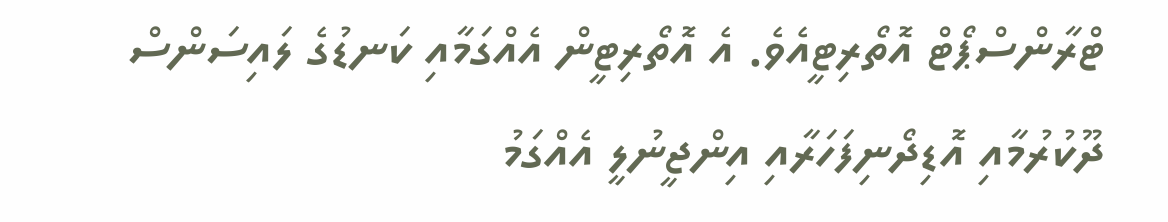ޓްރާންސްޕޯޓް އޮތޯރިޓީއެވެ. އެ އޮތޯރިޓީން އެއްގަމާއި ކަނޑުގެ ލައިސަންސް ދޫކުރުމާއި އޮޑިދޯނިފަހަރާއި އިންޖީނުލީ އެއްގަމު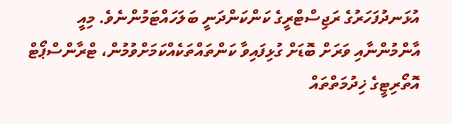އުޅަނދުފަހަރުގެ ރަޖިސްޓްރީގެ ކަންކަންދަނީ ބަލަހައްޓަމުންނެވެ. މިއީ އާންމުންނާއި ވަރަށް ބޮޑަށް ގުޅިފައިވާ ކަންތައްތަކެއްކަމަށްވުމުން، ޓްރާންސްޕޯޓް އޮތޯރިޓީގެ ޚިދުމަތްތައް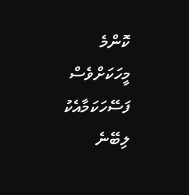ކޮންމެ މީހަކަށްވެސް ފަސޭހަކަމާއެކު ލިބޭނެ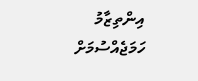އިންތިޒާމު ހަމަޖެއްސުމަށް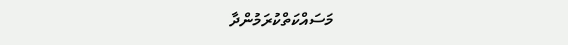މަސައްކަތްކުރަމުންދާ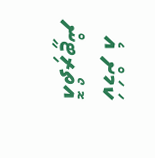ކަމަށް އެ އޮތޯރިޓީން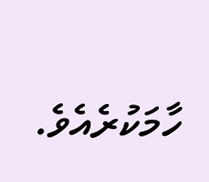ހާމަކުރެއެވެ.